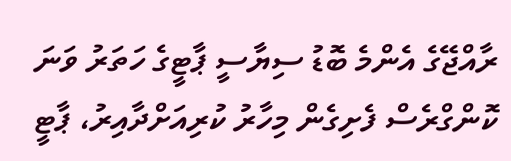ރާއްޖޭގެ އެންމެ ބޮޑު ސިޔާސީ ޕާޓީގެ ހަތަރު ވަނަ ކޮންގްރެސް ފެށިގެން މިހާރު ކުރިއަށްދާއިރު، ޕާޓީ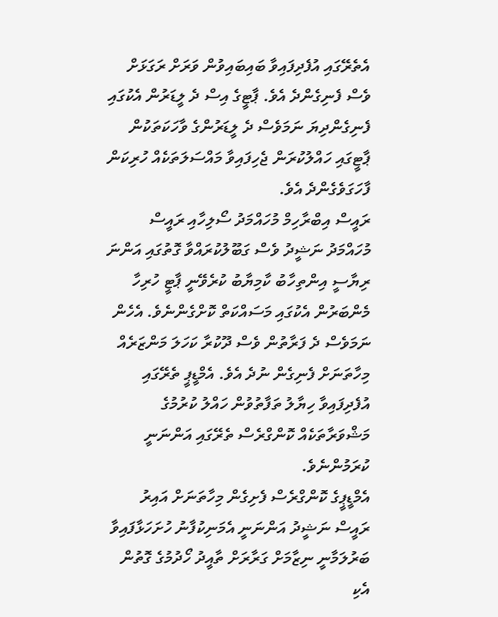އެތެރޭގައި އުފެދިފައިވާ ބައިބައިވުން ވަރަށް ރަގަޅަށް ވެސް ފެނިގެންދެ އެވެ. ޕާޓީގެ އިސް ދެ ލީޑަރުން އެކުގައި ފެނިގެންދިޔަ ނަމަވެސް ދެ ލީޑަރުންގެ ވާހަކަތަކުން ޕާޓީގައި ހައްލުކުރަން ޖެހިފައިވާ މައްސަލަތަކެއް ހުރިކަން ފާހަގަވެގެންދެ އެވެ.
ރައީސް އިބްރާހިމް މުހައްމަދު ސޯލިހާއި ރައީސް މުހައްމަދު ނަޝީދު ވެސް ގަބޫލުކުރައްވާ ގޮތުގައި އަންނަ ރިޔާސީ އިންތިހާބު ކާމިޔާބު ކުރެވޭނީ ޕާޓީ ހުރިހާ މެންބަރުން އެކުގައި މަސައްކަތް ކޮށްގެންނެވެ. އެހެން ނަމަވެސް ދެ ފަރާތުން ވެސް ދޫކުރާ ކަހަލަ މަންޒަރެއް މިހާތަނަށް ފެނިގެން ނުދެ އެވެ. އެމްޑީޕީ ތެރޭގައި އުފެދިފައިވާ ހިޔާލު ތަފާތުވުން ހައްލު ކުރުމުގެ މަޝްވަރާތަކެއް ކޮންގްރެސް ތެރޭގައި އަންނަނީ ކުރަމުންނެވެ.
އެމްޑީޕީގެ ކޮންގްރެސް ފެށިގެން މިހާތަނަށް އައިރު ރައީސް ނަޝީދު އަންނަނީ އެމަނިކުފާނު ހުށަހަޅާފައިވާ ބަރުލަމާނީ ނިޒާމަށް ގަރާރަށް ތާއީދު ހޯދުމުގެ ގޮތުން އެކި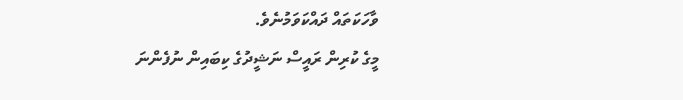ވާހަކަތައް ދައްކަވަމުނެވެ.
މީގެ ކުރިން ރައީސް ނަޝީދުގެ ކިބައިން ނުފެންނަ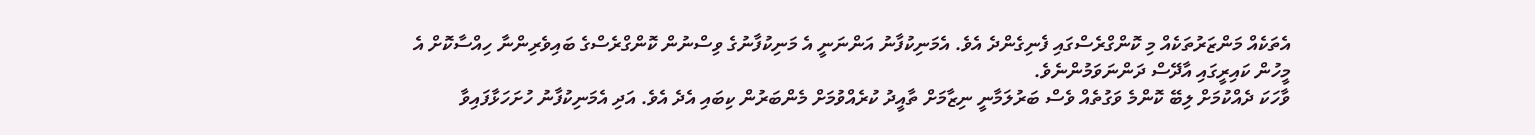އެތަކެއް މަންޒަރުތަކެއް މި ކޮންގްރެސްގައި ފެނިގެންދެ އެވެ. އެމަނިކުފާނު އަންނަނީ އެ މަނިކުފާނުގެ ވިސްނުން ކޮންގްރެސްގެ ބައިވެރިންނާ ހިއްސާކޮށް އެ މީހުން ކައިރީގައި އާދޭސް ދަންނަވަމުންނެވެ.
ވާހަކަ ދެއްކުމަށް ލިބޭ ކޮންމެ ވަގުތެއް ވެސް ބަރުލަމާނީ ނިޒާމަށް ތާއީދު ކުރެއްވުމަށް މެންބަރުން ކިބައި އެދެ އެވެ. އަދި އެމަނިކުފާނު ހުށަހަޅާފައިވާ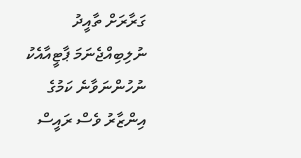ގަރާރަށް ތާއީދު ނުލިބިއްޖެނަމަ ޕާޓީއާއެކު ނުހުންނަވާނެ ކަމުގެ އިންޒާރު ވެސް ރައީސް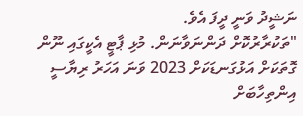ނަޝީދު ވަނީ ދީފަ އެވެ.
"ތަކުރާރުކޮށް ދަންނަވާނަން. މުޅި ޕާޓީ އެކީގައި ނޫން ގޮތަކަށް އަޅުގަނޑަކަށް 2023 ވަނަ އަހަރު ރިޔާސީ އިންތިހާބަށް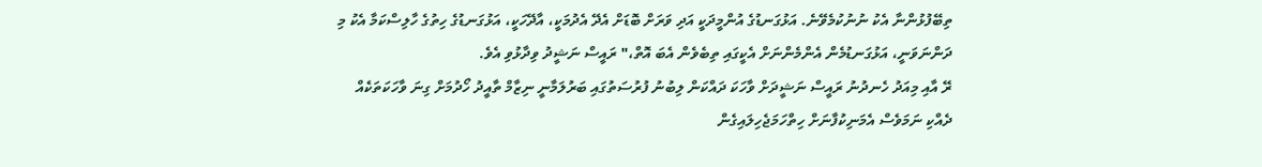ތިބޭފުޅުންނާ އެކު ނުނުކުމެވޭނެ. އަޅުގަނޑުގެ އުންމީދަކީ އަދި ވަރަށް ބޮޑަށް އެދޭ އެދުމަކީ، އާދޭހަކީ، އަޅުގަނޑުގެ ހިތުގެ ހާލިސްކަމާ އެކު މި ދަންނަވަނީ، އަޅުގަނޑުމެން އެންމެންނަށް އެކީގައި ތިބެވެން އެބަ އޮތް،" ރައީސް ނަޝީދު ވިދާޅުވި އެވެ.
ރޭ އާއި މިއަދު ހެނދުނު ރައީސް ނަޝީދަށް ވާހަކަ ދައްކަން ލިބުނު ފުރުސަތުގައި ބަރުލަމާނީ ނިޒާމް ތާއީދު ހޯދުމަށް ގިނަ ވާހަކަތަކެއް ދެއްކި ނަމަވެސް އެމަނިކުފާނަށް ހިތްހަމަޖެހިލައިގެން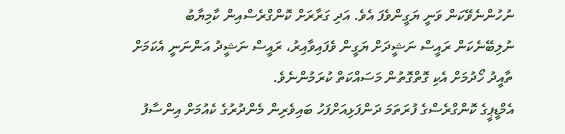ނުހުންނެވޭކަން ވަނީ ޔަގީންވެފަ އެވެ. އަދި ގަރާރަށް ކޮންގްރެސްއިން ކާމިޔާބު ނުލިބޭނެކަން ރައީސް ނަޝީދަށް ޔަގީން ވެފައިވާއިރު، ރައީސް ނަޝީދު އަންނަނީ އެކަމަށް ތާއީދު ހޯދުމަށް އެކި ގޮތްގޮތުން މަސައްކަތް ކުރަމުންނެވެ.
އެމްޑީޕީގެ ކޮންގްރެސްގެ ފުރަތަމަ ދަންފަޅިއަށްފަހު ބައިވެރިން މެންދުރުގެ ކެއުމަށް އިންސާފު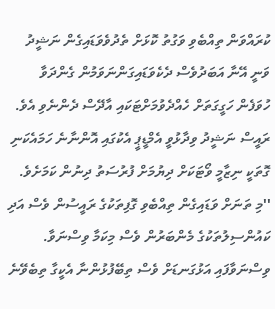ކުރައްވަން ތިއްބެވި ވަގުތު ކޮޅަށް ތެދުވެވަޑައިގެން ނަޝީދު ވަނީ އޭނާ އަބަދުވެސް ދެކެވަޑައިގަންނަވަމުން ގެންދަވާ ހުވަފެން ހަގީގަތަށް ހެއްދެވުމަށްޓަކައި އާދޭސް ދެންނެވި އެވެ.
ރައީސް ނަޝީދު ވިދާޅުވީ އެމްޑީޕީ އެކުގައި އޮންނާނެ ހަމައެކަނި ގޮތަކީ ނިޒާމީ ވޯޓަކަށް ދިޔުމަށް ފުރުސަތު ދިނުން ކަމަށެވެ.
''މި ތަނަށް ވަޑައިގެން ތިއްބެވި ގޮފިތަކުގެ ރައީސުން ވެސް އަދި ކައުންސިލުތަކުގެ މެންބަރުން ވެސް މިކަމާ ވިސްނަވާ. ވިސްނަވާފައި އަޅުގަނޑަށް ވެސް ތިބޭފުޅުންނާ އެކީގާ ތިބެވޭނެ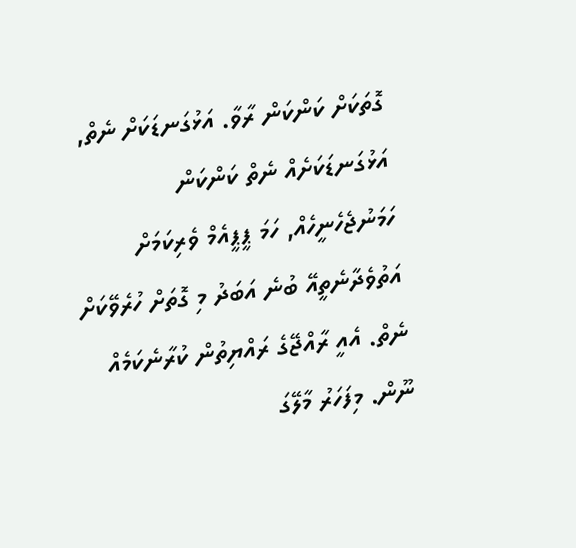ގޮތަކަށް ކަންކަން ރާވާ. އަޅުގަނޑަކަށް ނެތް, އަޅުގަނޑަކަށެއް ނެތް ކަންކަން ހަމަނުޖެހެނީހެއް, ހަމަ ޕީޕީއެމް ވެރިކަމަށް އަތުވެދާނެތީއޭ ބުނެ އަބަދު މި ގޮތަށް ހުރެވޭކަށް ނެތް. އެއީ ރާއްޖޭގެ ރައްޔިތުން ކުރާނެކަމެއް ނޫން. މިފަހަރު މާލޭގަ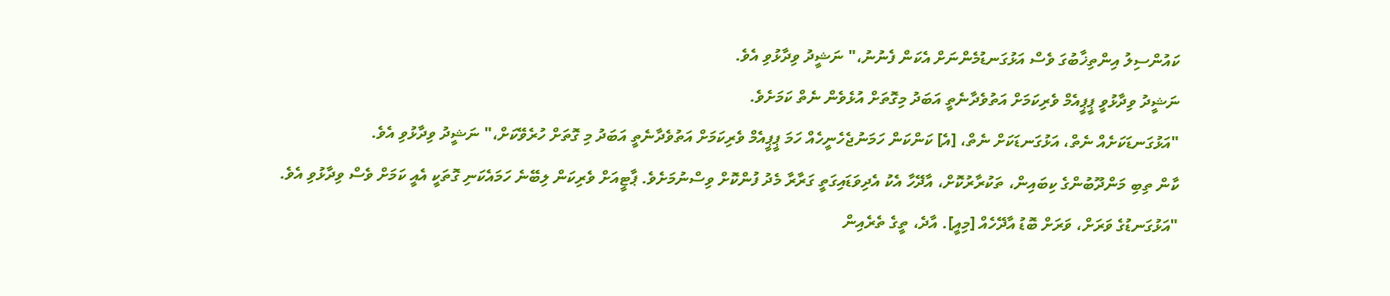ކައުންސިލު އިންތިޚާބުގަ ވެސް އަޅުގަނޑުމެންނަށް އެކަން ފެނުނު،" ނަޝީދު ވިދާޅުވި އެވެ.
ނަޝީދު ވިދާޅުވީ ޕީޕީއެމް ވެރިކަމަށް އަތުވެދާނެތީ އަބަދު މިގޮތަށް އުޅެވެން ނެތް ކަމަށެވެ.
"އަޅުގަނޑަކަށެއް ނެތް، އަޅުގަނޑަކަށް ނެތް، [އެ] ކަންކަން ހަމަނުޖެހެނީހެއް ހަމަ ޕީޕީއެމް ވެރިކަމަށް އަތުވެދާނެތީ އަބަދު މި ގޮތަށް ހުރެވޭކަށް،" ނަޝީދު ވިދާޅުވި އެވެ.
ކާން ތިބި މަންދޫބުންގެ ކިބައިން، ތަކުރާރުކޮށް، އާދޭހާ އެކު އެދިވަޑައިގަތީ ގަރާރާ މެދު ފުންކޮށް ވިސްނުމަށެވެ. ޕާޓީއަށް ވެރިކަން ލިބޭނެ ހަމައެކަނި ގޮތަކީ އެއީ ކަމަށް ވެސް ވިދާޅުވި އެވެ.
"އަޅުގަނޑުގެ ވަރަށް، ވަރަށް ބޮޑު އާދޭހެއް [މިއީ]. އާދެ، ތީގެ ތެރެއިން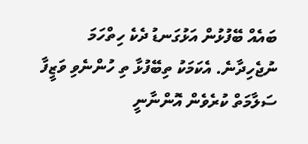ބައެއް ބޭފުޅުން އަޅުގަނޑު ދެކެ ހިތްހަމަ ނުޖެހިދާނެ. އެކަމަކު ތިބޭފުޅާ ތި ހުންނެވި ވަޒީފާ ސަލާމަތް ކުރެވެން އޮންނާނީ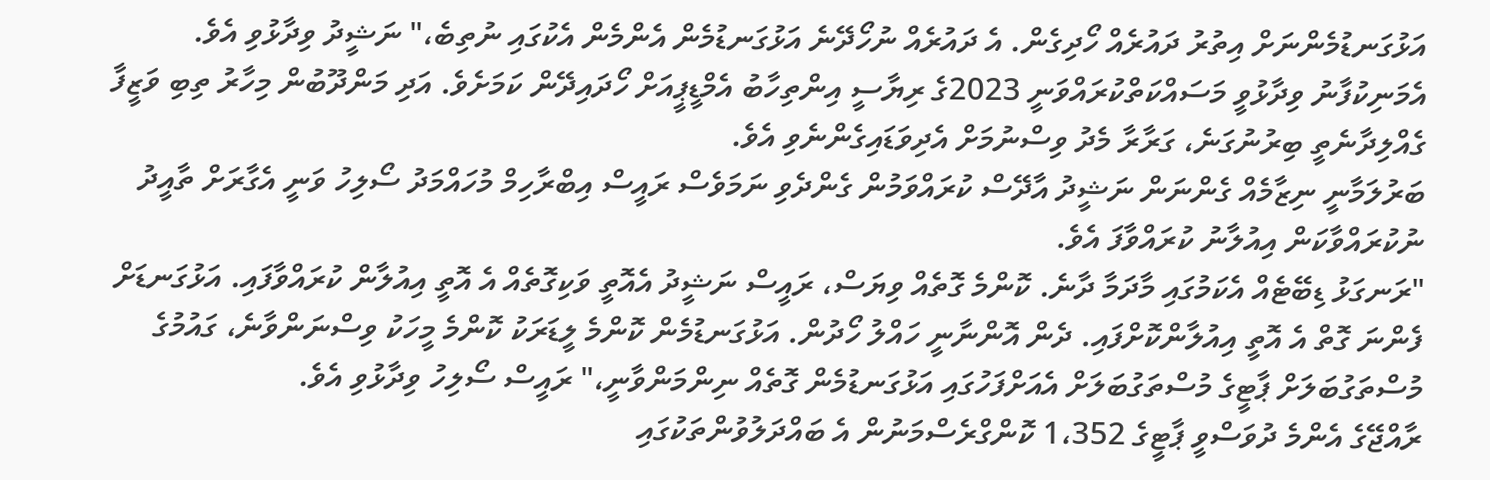އަޅުގަނޑުމެންނަށް އިތުރު ދައުރެއް ހޯދިގެން. އެ ދައުރެއް ނުހޯދޭނެ އަޅުގަނޑުމެން އެންމެން އެކުގައި ނުތިބެ،" ނަޝީދު ވިދާޅުވި އެވެ.
އެމަނިކުފާނު ވިދާޅުވީ މަސައްކަތްކުރައްވަނީ 2023ގެ ރިޔާސީ އިންތިހާބު އެމްޑީޕީއަށް ހޯދައިދޭން ކަމަށެވެ. އަދި މަންދޫބުން މިހާރު ތިބި ވަޒީފާ ގެއްލިދާނެތީ ބިރުނުގަނެ، ގަރާރާ މެދު ވިސްނުމަށް އެދިވަޑައިގެންނެވި އެވެ.
ބަރުލަމާނީ ނިޒާމެއް ގެންނަން ނަޝީދު އާދޭސް ކުރައްވަމުން ގެންދެވި ނަމަވެސް ރައީސް އިބްރާހިމް މުހައްމަދު ސޯލިހު ވަނީ އެގާރަށް ތާއީދު ނުކުރައްވާކަން އިއުލާނު ކުރައްވާފަ އެވެ.
"ރަނގަޅު ޑިބޭޓެއް އެކަމުގައި މާދަމާ ދާނެ. ކޮންމެ ގޮތެއް ވިޔަސް، ރައީސް ނަޝީދު އެއޮތީ ވަކިގޮތެއް އެ އޮތީ އިއުލާން ކުރައްވާފައި. އަޅުގަނޑަށް ފެންނަ ގޮތް އެ އޮތީ އިއުލާންކޮށްފައި. ދެން އޮންނާނީ ހައްލު ހޯދުން. އަޅުގަނޑުމެން ކޮންމެ ލީޑަރަކު ކޮންމެ މީހަކު ވިސްނަންވާނެ، ގައުމުގެ މުސްތަގުބަލަށް ޕާޓީގެ މުސްތަގުބަލަށް އެއަށްފަހުގައި އަޅުގަނޑުމެން ގޮތެއް ނިންމަންވާނީ،" ރައީސް ސޯލިހު ވިދާޅުވި އެވެ.
ރާއްޖޭގެ އެންމެ ދުވަސްވީ ޕާޓީގެ 1،352 ކޮންގްރެސްމަނުން އެ ބައްދަލުވުންތަކުގައި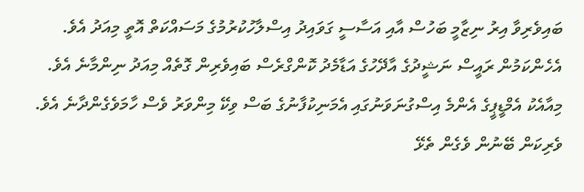ބައިވެރިވާ އިރު ނިޒާމީ ބަހުސް އާއި އަސާސީ ގަވައިދު އިސްލާހުކުރުމުގެ މަސައްކަތް އޮތީ މިއަދު އެވެ. އެހެންކަމުން ރައީސް ނަޝީދުގެ އާދޭހުގެ އަޑާމެދު ކޮންގްރެސް ބައިވެރިން ގޮތެއް މިއަދު ނިންމާނެ އެވެ. މިއާއެކު އެމްޑީޕީގެ އެންމެ އިސްގުނަވަނުގައި އެމަނިކުފާނުގެ ބަސް ވިކޭ މިންވަރު ވެސް ހާމަވެގެންދާނެ އެވެ.
ވެރިކަން ބޭނުން ވެގެން ތެޅޭ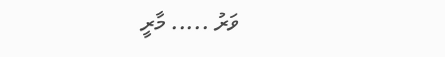ވަރު ..... މާރީ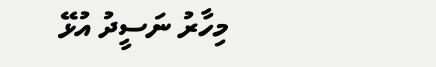މިހާރު ނަސީދު އުޅޭ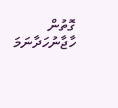ގޮތުން ހާޖާނުހަދާނަމަ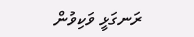ރަނގަޅީ ވަކިވުން